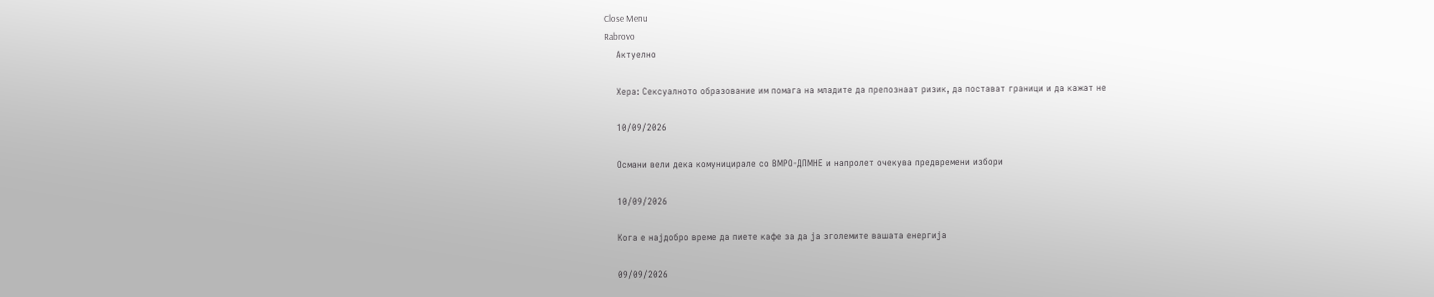Close Menu
Rabrovo
    Актуелно

    Хера: Сексуалното образование им помага на младите да препознаат ризик, да постават граници и да кажат не

    10/09/2026

    Османи вели дека комуницирале со ВМРО-ДПМНЕ и напролет очекува предвремени избори

    10/09/2026

    Кога е најдобро време да пиете кафе за да ја зголемите вашата енергија

    09/09/2026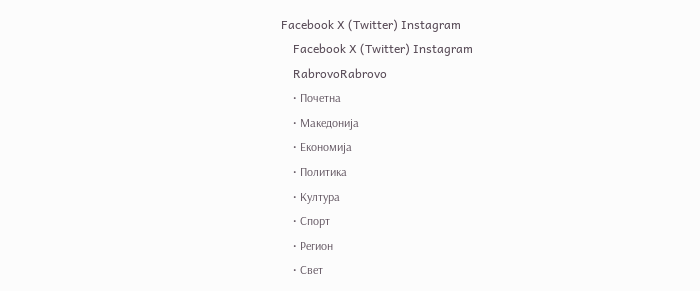Facebook X (Twitter) Instagram
    Facebook X (Twitter) Instagram
    RabrovoRabrovo
    • Почетна
    • Македонија
    • Економија
    • Политика
    • Култура
    • Спорт
    • Регион
    • Свет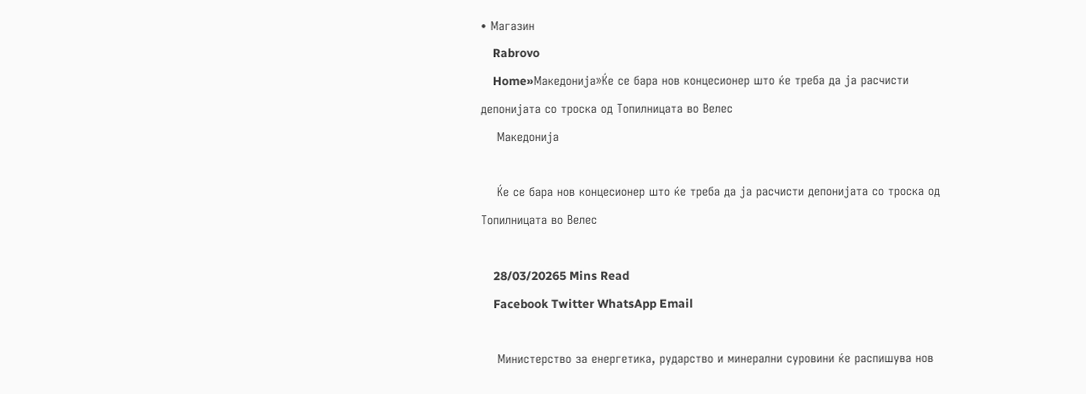• Магазин
    Rabrovo
    Home»Македонија»Ќе се бара нов концесионер што ќе треба да ја расчисти депонијата со троска од Топилницата во Велес
    Македонија

    Ќе се бара нов концесионер што ќе треба да ја расчисти депонијата со троска од Топилницата во Велес

    28/03/20265 Mins Read
    Facebook Twitter WhatsApp Email

    Министерство за енергетика, рударство и минерални суровини ќе распишува нов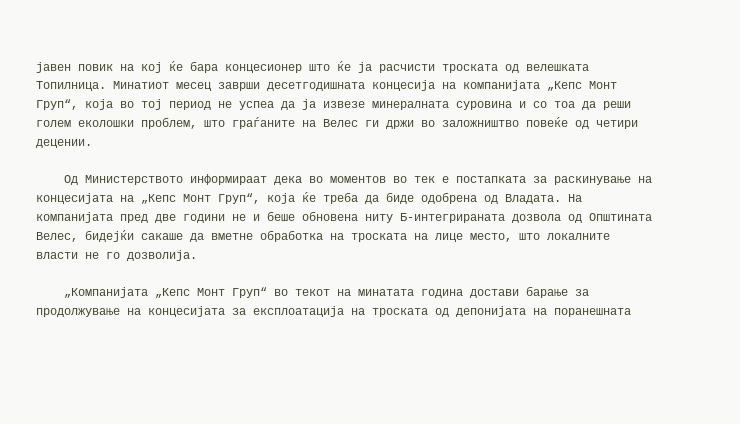јавен повик на кој ќе бара концесионер што ќе ја расчисти троската од велешката Топилница. Минатиот месец заврши десетгодишната концесија на компанијата „Кепс Монт Груп“, која во тој период не успеа да ја извезе минералната суровина и со тоа да реши голем еколошки проблем, што граѓаните на Велес ги држи во заложништво повеќе од четири децении.

    Од Министерството информираат дека во моментов во тек е постапката за раскинување на концесијата на „Кепс Монт Груп“, која ќе треба да биде одобрена од Владата. На компанијата пред две години не и беше обновена ниту Б-интегрираната дозвола од Општината Велес, бидејќи сакаше да вметне обработка на троската на лице место, што локалните власти не го дозволија.

    „Компанијата „Кепс Монт Груп“ во текот на минатата година достави барање за продолжување на концесијата за експлоатација на троската од депонијата на поранешната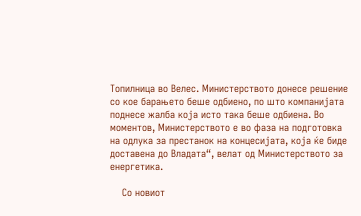Топилница во Велес. Министерството донесе решение со кое барањето беше одбиено, по што компанијата поднесе жалба која исто така беше одбиена. Во моментов, Министерството е во фаза на подготовка на одлука за престанок на концесијата, која ќе биде доставена до Владата“, велат од Министерството за енергетика.

    Со новиот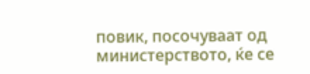повик, посочуваат од министерството, ќе се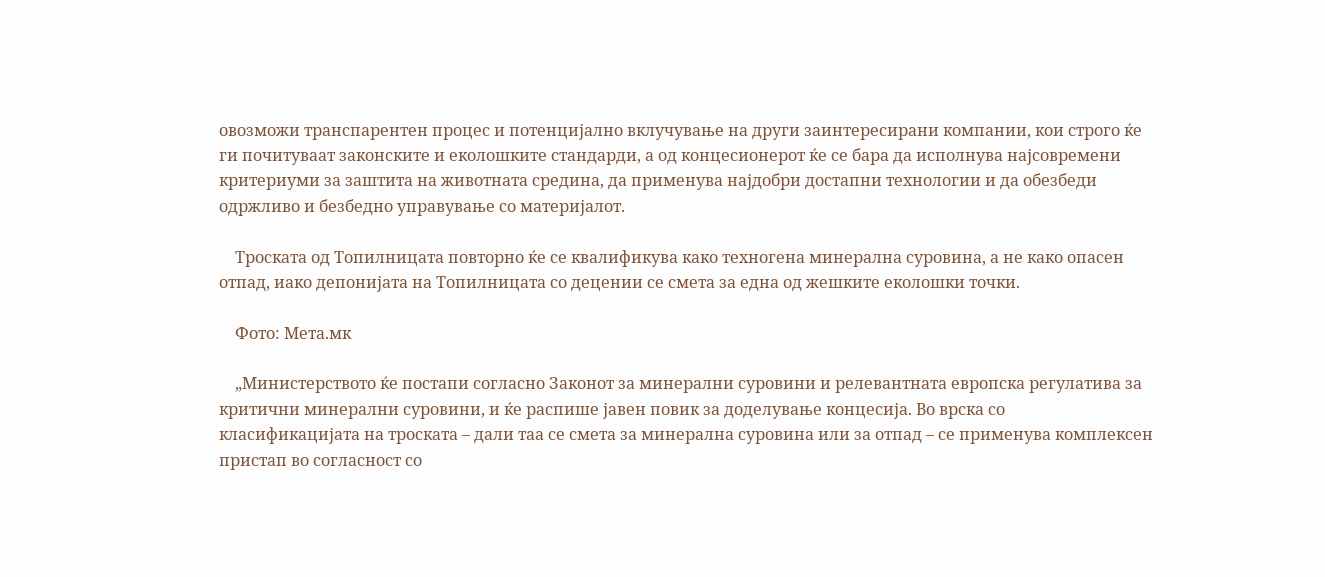овозможи транспарентен процес и потенцијално вклучување на други заинтересирани компании, кои строго ќе ги почитуваат законските и еколошките стандарди, а од концесионерот ќе се бара да исполнува најсовремени критериуми за заштита на животната средина, да применува најдобри достапни технологии и да обезбеди одржливо и безбедно управување со материјалот.

    Троската од Топилницата повторно ќе се квалификува како техногена минерална суровина, а не како опасен отпад, иако депонијата на Топилницата со децении се смета за една од жешките еколошки точки.

    Фото: Мета.мк

    „Министерството ќе постапи согласно Законот за минерални суровини и релевантната европска регулатива за критични минерални суровини, и ќе распише јавен повик за доделување концесија. Во врска со  класификацијата на троската – дали таа се смета за минерална суровина или за отпад – се применува комплексен пристап во согласност со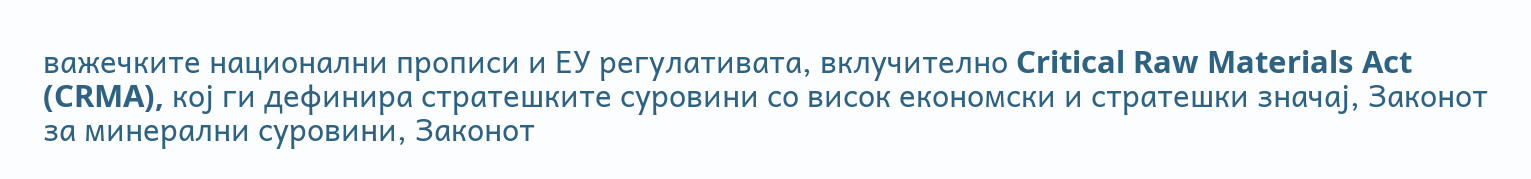важечките национални прописи и ЕУ регулативата, вклучително Critical Raw Materials Act (CRMA), кој ги дефинира стратешките суровини со висок економски и стратешки значај, Законот за минерални суровини, Законот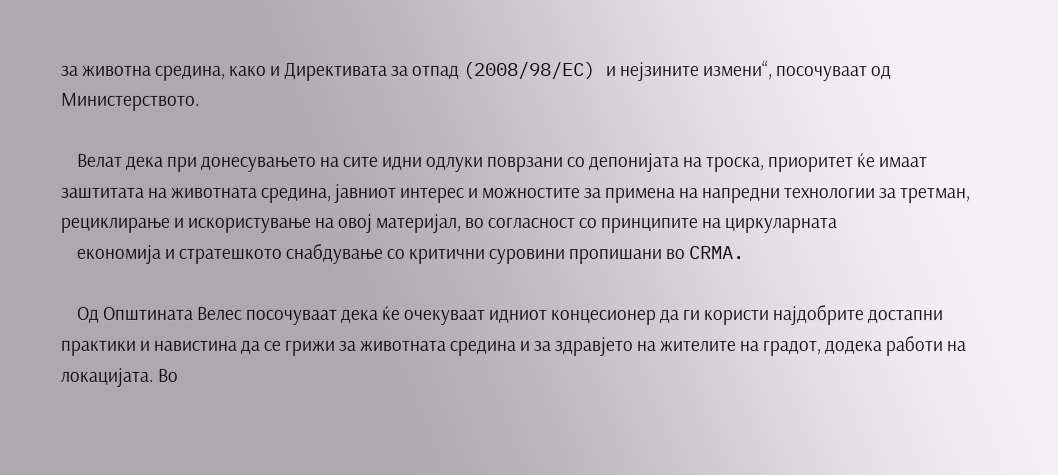за животна средина, како и Директивата за отпад (2008/98/EC) и нејзините измени“, посочуваат од Министерството.

    Велат дека при донесувањето на сите идни одлуки поврзани со депонијата на троска, приоритет ќе имаат заштитата на животната средина, јавниот интерес и можностите за примена на напредни технологии за третман, рециклирање и искористување на овој материјал, во согласност со принципите на циркуларната
    економија и стратешкото снабдување со критични суровини пропишани во CRMA.

    Од Општината Велес посочуваат дека ќе очекуваат идниот концесионер да ги користи најдобрите достапни практики и навистина да се грижи за животната средина и за здравјето на жителите на градот, додека работи на локацијата. Во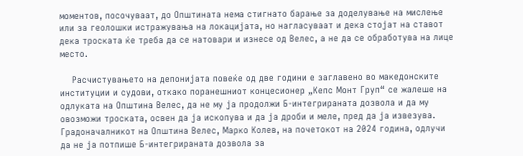моментов, посочуваат, до Општината нема стигнато барање за доделување на мислење или за геолошки истражувања на локацијата, но нагласуваат и дека стојат на ставот дека троската ќе треба да се натовари и изнесе од Велес, а не да се обработува на лице место.

    Расчистувањето на депонијата повеќе од две години е заглавено во македонските институции и судови, откако поранешниот концесионер „Кепс Монт Груп“ се жалеше на одлуката на Општина Велес, да не му ја продолжи Б-интегрираната дозвола и да му овозможи троската, освен да ја ископува и да ја дроби и меле, пред да ја извезува. Градоначалникот на Општина Велес, Марко Колев, на почетокот на 2024 година, одлучи да не ја потпише Б-интегрираната дозвола за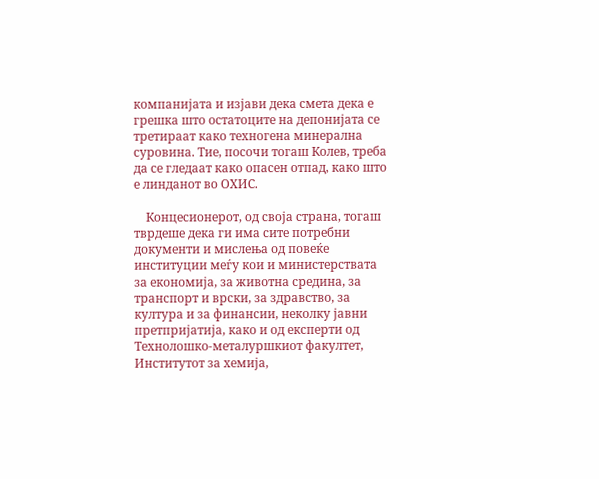компанијата и изјави дека смета дека е грешка што остатоците на депонијата се третираат како техногена минерална суровина. Тие, посочи тогаш Колев, треба да се гледаат како опасен отпад, како што е линданот во ОХИС.

    Концесионерот, од своја страна, тогаш тврдеше дека ги има сите потребни документи и мислења од повеќе институции меѓу кои и министерствата за економија, за животна средина, за транспорт и врски, за здравство, за култура и за финансии, неколку јавни претпријатија, како и од експерти од Технолошко-металуршкиот факултет, Институтот за хемија,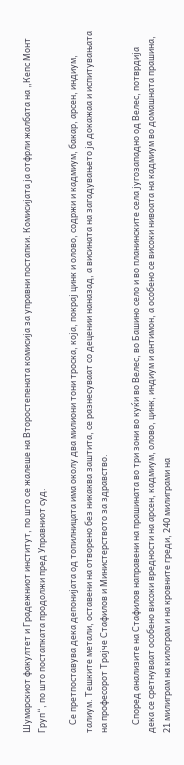Шумарскиот факултет и Градежниот институт, по што се жалеше на Второстепената комисија за управни постапки. Комисијата ја отфрли жалбата на „Кепс Монт Груп“, по што постапката продолжи пред Управниот суд.

    Се претпоставува дека депонијата од топилницата има околу два милиони тони троска, која, покрај цинк и олово, содржи и кадмиум, бакар, арсен, индиум, талиум. Тешките метали, оставени на отворено без никаква заштита, се разнесуваат со децении наназад, а висината на загадувањето ја докажаа и испитувањата на професорот Трајче Стафилов и Министерството за здравство.

    Според анализите на Стафилов направени на прашината во три зони во куќи во Велес, во Башино село и во планинските села југозападно од Велес, потврдија дека се сретнуваат особено високи вредности на арсен, кадмиум, олово, цинк, индиум и антимон, а особено се високи нивоата на кадмиум во домашната прашина, 21 милиграм на килограм и на кровните греди, 240 милиграми на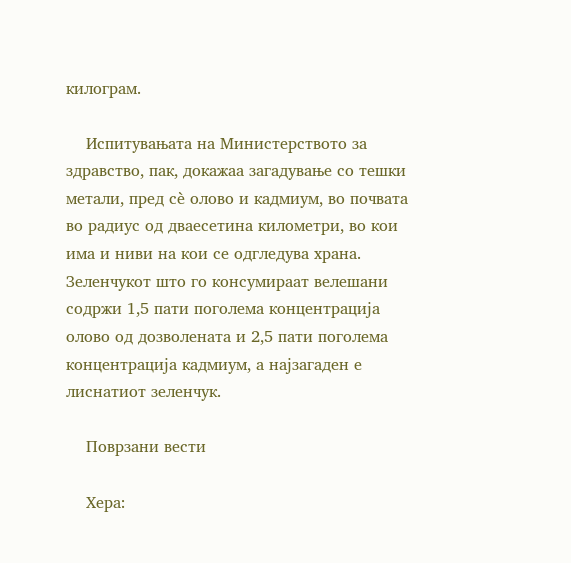килограм.

    Испитувањата на Министерството за здравство, пак, докажаа загадување со тешки метали, пред сѐ олово и кадмиум, во почвата во радиус од дваесетина километри, во кои има и ниви на кои се одгледува храна. Зеленчукот што го консумираат велешани содржи 1,5 пати поголема концентрација олово од дозволената и 2,5 пати поголема концентрација кадмиум, а најзагаден е лиснатиот зеленчук.

    Поврзани вести

    Хера: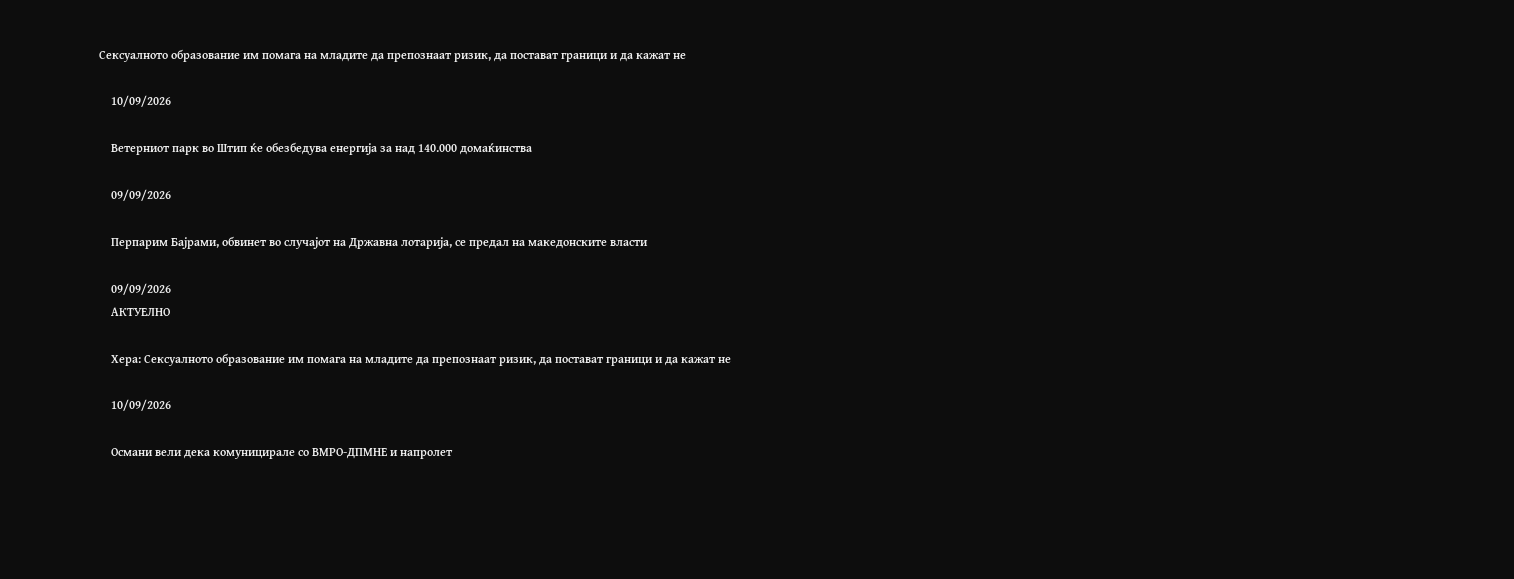Сексуалното образование им помага на младите да препознаат ризик, да постават граници и да кажат не

    10/09/2026

    Ветерниот парк во Штип ќе обезбедува енергија за над 140.000 домаќинства

    09/09/2026

    Перпарим Бајрами, обвинет во случајот на Државна лотарија, се предал на македонските власти

    09/09/2026
    АКТУЕЛНО

    Хера: Сексуалното образование им помага на младите да препознаат ризик, да постават граници и да кажат не

    10/09/2026

    Османи вели дека комуницирале со ВМРО-ДПМНЕ и напролет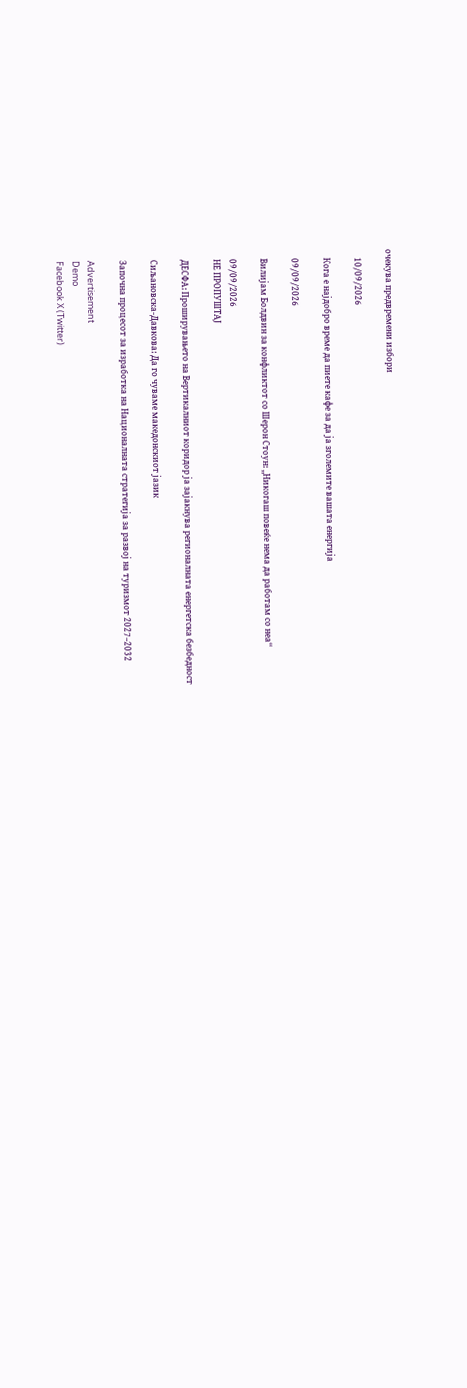очекува предвремени избори

    10/09/2026

    Кога е најдобро време да пиете кафе за да ја зголемите вашата енергија

    09/09/2026

    Вилијам Болдвин за конфликтот со Шерон Стоун: „Никогаш повеќе нема да работам со неа“

    09/09/2026
    НЕ ПРОПУШТАЈ

    ДЕСФА: Проширувањето на Вертикалниот коридор ја зајакнува регионалната енергетска безбедност

    Сиљановска-Давкова: Да го чуваме македонскиот јазик

    Започна процесот за изработка на Националната стратегија за развој на туризмот 2027–2032

    Advertisement
    Demo
    Facebook X (Twitter)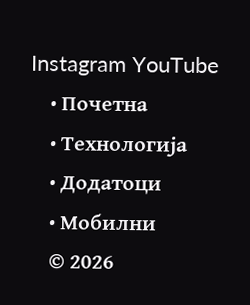Instagram YouTube
    • Почетна
    • Технологија
    • Додатоци
    • Мобилни
    © 2026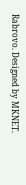Rabrovo. Designed by MKNET.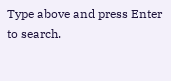Type above and press Enter to search.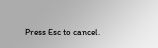Press Esc to cancel.